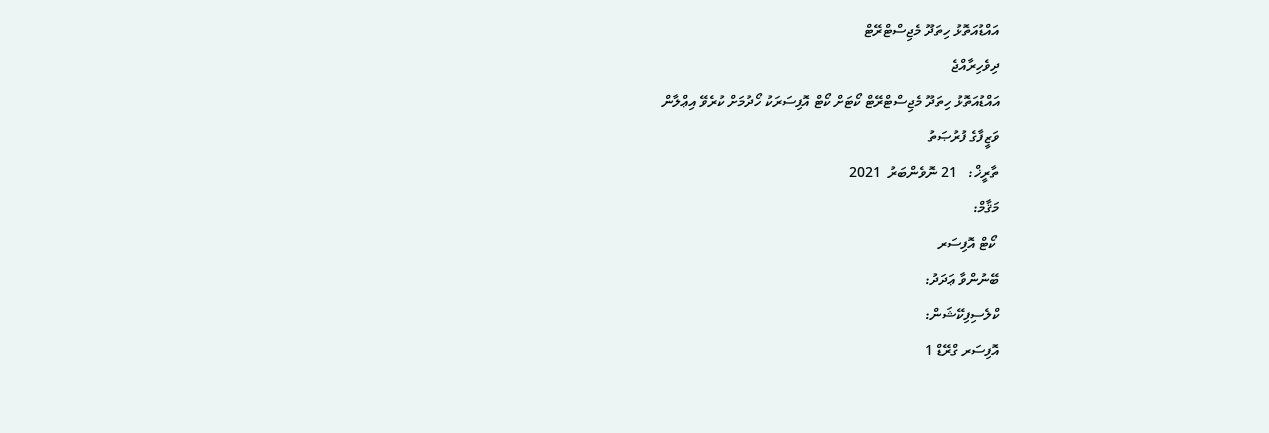އައްޑުއަތޮޅު ހިތަދޫ މެޖިސްޓްރޭޓް
ދިވެހިރާއްޖެ
އައްޑުއަތޮޅު ހިތަދޫ މެޖިސްޓްރޭޓް ކޯޓަށް ކޯޓް އޮފިސަރަކު ހޯދުމަށް ކުރެވޭ އިޢްލާން
ވަޒީފާގެ ފުރުޞަތު
ތާރީޚް:   21 ނޮވެންބަރު  2021
މަޤާމް:
 ކޯޓް އޮފިސަރ
ބޭނުންވާ ޢަދަދު:
ކްލެސިފިކޭޝަން:
އޮފިސަރ ގްރޭޑް 1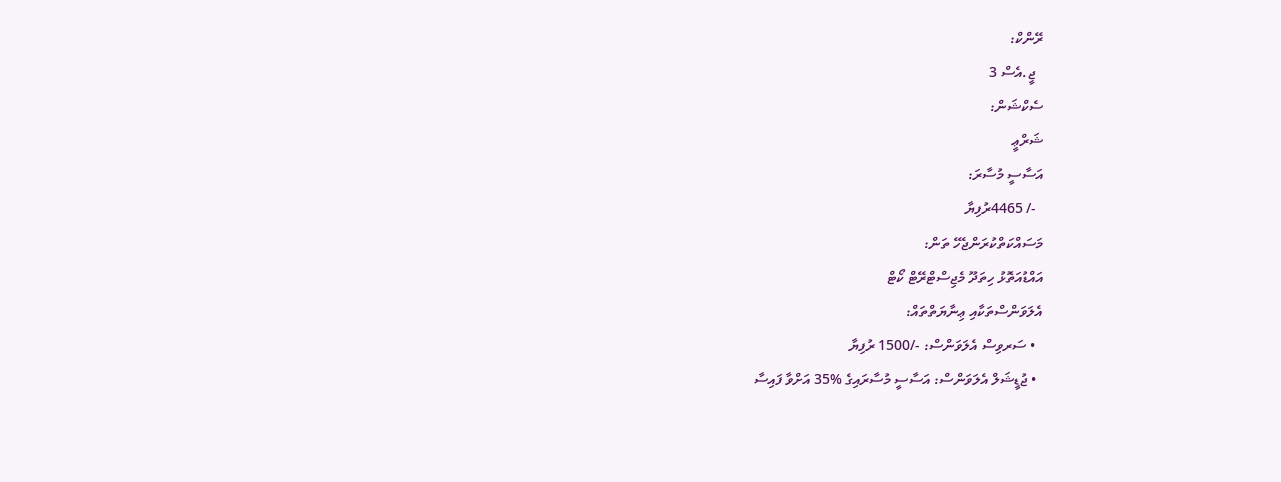ރޭންކް:
  ޖީ.އެސް 3
ސެކްޝަން:
ޝަރްޢީ
އަސާސީ މުސާރަ:
  -/ 4465ރުފިޔާ
މަސައްކަތްކުރަންޖެހޭ ތަން:
އައްޑުއަތޮޅު ހިތަދޫ މެޖިސްޓްރޭޓް ކޯޓް
އެލަވަންސްތަކާއި ޢިނާޔަތްތައް:
  • ސަރވިސް އެލަވަންސް: -/1500 ރުފިޔާ
  • ޖުޑީޝަލް އެލަވަންސް: އަސާސީ މުސާރައިގެ %35 އަށްވާ ފައިސާ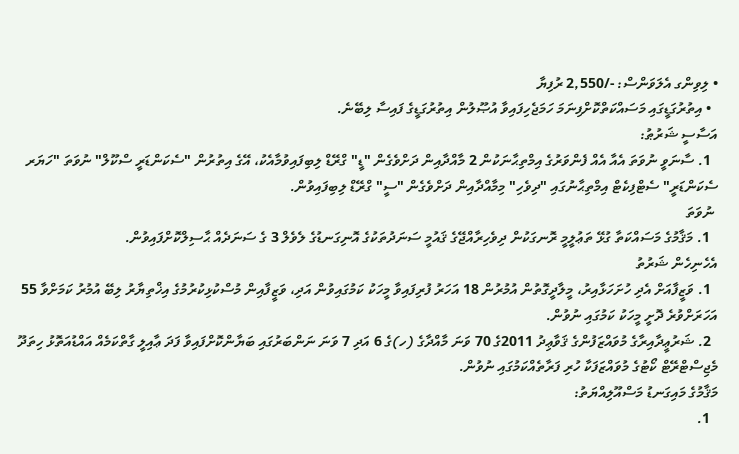• ލިވިންގ އެލަވަންސް: -/2,550 ރުފިޔާ
  • އިތުރުގަޑީގައި މަސައްކަތްކޮށްފިނަމަ ހަމަޖެހިފައިވާ އުޞޫލުން އިތުރުގަޑީގެ ފައިސާ ލިބޭނެ.
އަސާސީ ޝަރުޠު:
  1. ސާނަވީ ނުވަތަ އެއާ އެއް ފެންވަރުގެ އިމްތިޙާނަކުން 2 މާއްދާއިން ދަށްވެގެން "ޑީ" ގްރޭޑް ލިބިފައިވުމާއެކު، އޭގެ އިތުރުން "ސެކަންޑަރީ ސްކޫލް" ނުވަތަ "ހަޔަރ ސެކަންޑަރީ" ސެޓްފިކެޓް އިމްތިޙާނުގައި "ދިވެހި" މިމާއްދާއިން ދަށްވެގެން "ސީ" ގްރޭޑް ލިބިފައިވުން.
 ނުވަތަ
  1. މަޤާމުގެ މަސައްކަތާ ގުޅޭ ތަޢުލީމީ ރޮނގަކުން ދިވެހިރާއްޖޭގެ ޤައުމީ ސަނަދުތަކުގެ އޮނިގަނޑުގެ ލެވެލް 3 ގެ ސަނަދެއް ޙާސިލްކޮށްފައިވުން.
އެހެނިހެން ޝަރުތު
  1. ވަޒީފާއަށް އެދި ހުށަހަޅާއިރު، މީލާދީގޮތުން އުމުރުން 18 އަހަރު ފުރިފައިވާ މީހަކު ކަމުގައިވުން އަދި، ވަޒީފާއިން މުސްކުޅިކުރުމުގެ އިޚްތިޔާރު ލިބޭ އުމުރު ކަމަށްވާ 55 އަހަރަށްވުރެ ދޮށީ މީހަކު ކަމުގައި ނުވުން.
  2. ޝަރުޢީދާއިރާގެ މުވައްޒަފުންގެ ޤަވާޢިދު 2011ގެ 70 ވަނަ މާއްދާގެ (ހ)ގެ 6 އަދި 7 ވަނަ ނަންބަރުގައި ބަޔާންކޮށްފައިވާ ފަދަ ޢާއިލީ ގާތްކަމެއް އައްޑުއަތޮޅު ހިތަދޫ މެޖިސްޓްރޭޓް ކޯޓުގެ މުވައްޒަފަކާ ހުރި ފަރާތެއްކަމުގައި ނުވުން.
މަޤާމުގެ މައިގަނޑު މަސްއޫލިއްޔަތު:
  1.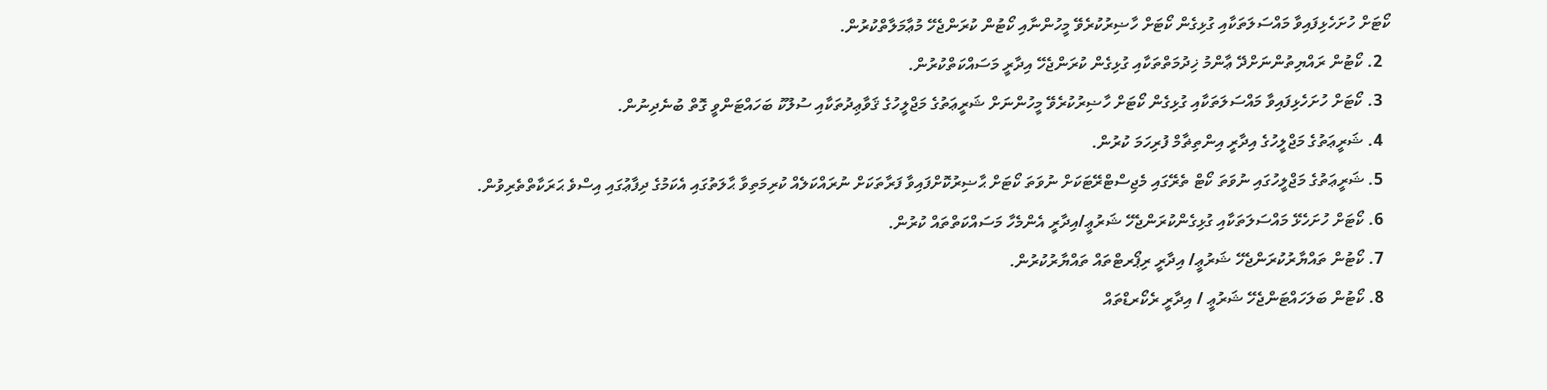ކޯޓަށް ހުށަހެޅިފައިވާ މައްސަލަތަކާއި ގުޅިގެން ކޯޓަށް ހާޟިރުކުރެވޭ މީހުންނާއި ކޯޓުން ކުރަންޖެހޭ މުޢާމަލާތްކުރުން.
  2. ކޯޓުން ރައްޔިތުންނަށްދޭ ޢާންމު ޚިދުމަތްތަކާއި ގުޅިގެން ކުރަންޖެހޭ އިދާރީ މަސައްކަތްކުރުން.
  3. ކޯޓަށް ހުށަހެޅިފައިވާ މައްސަލަތަކާއި ގުޅިގެން ކޯޓަށް ހާޟިރުކުރެވޭ މީހުންނަށް ޝަރީޢަތުގެ މަޖްލީހުގެ ޤަވާޢިދުތަކާއި ސުލޫކު ބަހައްޓަންވީ ގޮތް ބުނެދިނުން.
  4. ޝަރީޢަތުގެ މަޖްލީހުގެ އިދާރީ އިންތިޡާމް ފުރިހަމަ ކުރުން.
  5. ޝަރީޢަތުގެ މަޖްލީހުގައި ނުވަތަ ކޯޓް ތެރޭގައި މެޖިސްޓްރޭޓަކަށް ނުވަތަ ކޯޓަށް ޙާޟިރުކޮށްފައިވާ ފަރާތަކަށް ނުރައްކަލެއް ކުރިމަތިވާ ޙާލަތުގައި އެކަމުގެ ދިފާޢުގައި އިސްވެ ޙަރަކާތްތެރިވުން.
  6. ކޯޓަށް ހުށަހެޅޭ މައްސަލަތަކާއި ގުޅިގެންކުރަންޖެހޭ ޝަރުޢީ/އިދާރީ އެންމެހާ މަސައްކަތްތައް ކުރުން.
  7. ކޯޓުން ތައްޔާރުކުރަންޖެހޭ ޝަރުޢީ/ އިދާރީ ރިޕޯރޓްތައް ތައްޔާރުކުރުން.
  8. ކޯޓުން ބަލަހައްޓަންޖެހޭ ޝަރުޢީ / އިދާރީ ރެކޯރޑްތައް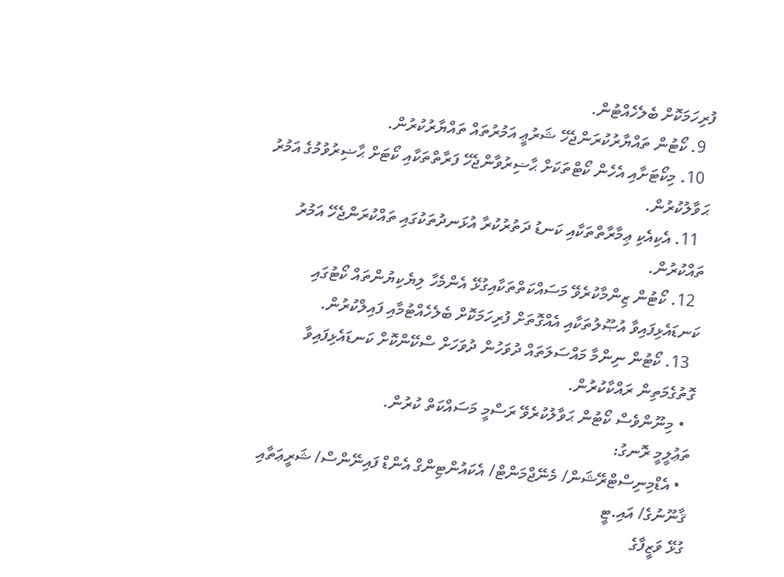ފުރިހަމަކޮށް ބެލެހެއްޓުން.
  9. ކޯޓުން ތައްޔާރުކުރަންޖެހޭ ޝަރުޢީ އަމުރުތައް ތައްޔާރުކުރުން.
  10. މިކޯޓަށާއި އެހެން ކޯޓްތަކަށް ޙާޟިރުވާންޖެހޭ ފަރާތްތަކާއި ކޯޓަށް ޙާޟިރުވުމުގެ އަމުރު ޙަވާލުކުރުން.
  11. އެކިއެކި ޢިމާރާތްތަކާއި ކަނޑު ދަތުރުކުރާ އުޅަނދުތަކުގައި ތައްކުރަންޖެހޭ އަމުރު ތައްކުރުން.
  12. ކޯޓުން ޒިންމާކުރެވޭ މަސައްކަތްތަކާއިގުޅޭ އެންމެހާ ލިޔެކިޔުންތައް ކޯޓުގައި ކަނޑައެޅިފައިވާ އުޞޫލުތަކާއި އެއްގޮތަށް ފުރިހަމަކޮށް ބެލެހެއްޓުމާއި ފައިލްކުރުން.
  13. ކޯޓުން ނިންމާ މައްސަލަތައް ދުވަހުން ދުވަހަށް ސްކޭންކޮށް ކަނޑައެޅިފައިވާ ގޮތުގެމަތިން ރައްކާކުރުން.
  • މިނޫންވެސް ކޯޓުން ޙަވާލުކުރެވޭ ރަސްމީ މަސައްކަތް ކުރުން.
ތަޢުލީމީ ރޮނގު:
  • އެޑްމިނިސްޓްރޭޝަން/ މެނޭޖްމަންޓް/ އެކައުންޓިންގް އެންޑް ފައިނޭންސް/ ޝަރީޢަތާއި ޤާނޫނުގެ/ އައި.ޓީ
ގުޅޭ ވަޒީފާގެ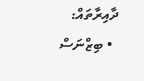ދާއިރާތައް:
  • ބިޒްނަސް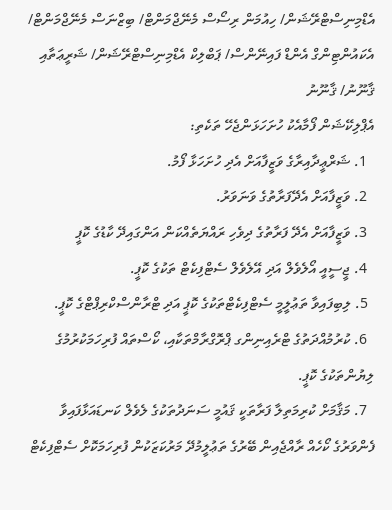އެޑްމިނިސްޓްރޭޝަން/ ހިއުމަން ރިސޯސް މެނޭޖްމަންޓް/ ބިޒްނަސް މެނޭޖްމަންޓް/ އެކައުންޓިންގް އެންޑް ފައިނޭންސް/ ޕަބްލިކް އެޑްމިނިސްޓްރޭޝަން/ ޝަރީޢަތާއި ޤާނޫނު/ ޤާނޫނު
އެޕްލިކޭޝަން ފޯމާއެކު ހުށަހަޅަންޖެހޭ ތަކެތި:
  1. ޝަރްޢީދާއިރާގެ ވަޒީފާއަށް އެދި ހުށަހަޅާ ފޯމު.
  2. ވަޒީފާއަށް އެދޭފަރާތުގެ ވަނަވަރު.
  3. ވަޒީފާއަށް އެދޭ ފަރާތުގެ ދިވެހި ރައްޔަތެއްކަން އަންގައިދޭ ކާޑުގެ ކޮޕީ
  4. ޖީސީއީ އޯލެވެލް އަދި އޭލެވެލް ސެޓްފިކެޓް ތަކުގެ ކޮޕީ.
  5. ލިބިފައިވާ ތަޢުލީމީ ސެޓްފިކެޓްތަކުގެ ކޮޕީ އަދި ޓްރާންސްކްރިޕްޓްގެ ކޮޕީ.
  6. ކުރުމުއްދަތުގެ ޓްރެއިނިންގ ޕްރޮގްރާމްތަކާއި، ކޯސްތައް ފުރިހަމަކުރުމުގެ ލިޔުންތަކުގެ ކޮޕީ.
  7. މަޤާމަށް ކުރިމަތިލާ ފަރާތަކީ ޤައުމީ ސަނަދުތަކުގެ ލެވެލް ކަނޑައަޅާފައިވާ ފެންވަރުގެ ކޯހެއް ރާއްޖެއިން ބޭރުގެ ތަޢުލީމުދޭ މަރުކަޒަކުން ފުރިހަމަކޮށް ސެޓްފިކެޓް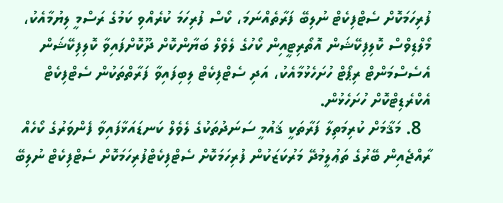ފުރިހަމަކޮށް ސެޓްފިކެޓް ނުލިބޭ ފަރާތެއްނަމަ، ކޯސް ފުރިހަމަ ކުރެއްވި ކަމުގެ ރަސްމީ ލިޔުމާއެކު، މޯލްޑިވްސް ކޮލިފިކޭޝަން އޮތޯރިޓީއިން ކޯހުގެ ލެވެލް ބަޔާންކޮށް ދޫކޮށްފައިވާ ކޮލިފިކޭޝަން އެސެސްމަންޓް ރިޕޯޓް ހުށަހެޅުމާއެކު، އަދި ސެޓްފިކެޓް ލިބިފައިވާ ފަރާތްތަކުން ސެޓްފިކެޓް އެކްރެޑިޓްކޮށް ހުށަހެޅުން.
  8. މަޤާމަށް ކުރިމަތިލާ ފަރާތަކީ ޤައުމީ ސަނަދުތަކުގެ ލެވެލް ކަނޑައަޅާފައިވާ ފެންވަރުގެ ކޯހެއް ރާއްޖެއިން ބޭރުގެ ތަޢުލީމުދޭ މަރުކަޒަކުން ފުރިހަމަކޮށް ސެޓްފިކެޓްފުރިހަމަކޮށް ސެޓްފިކެޓް ނުލިބޭ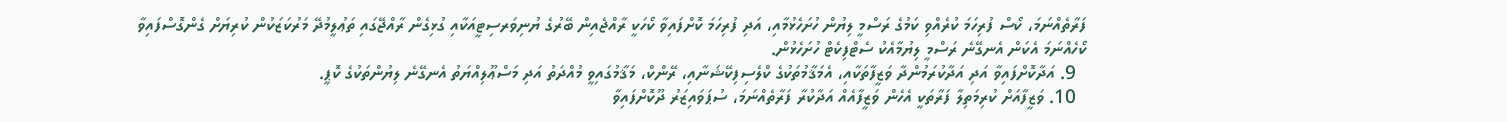ފަރާތެއްނަމަ، ކޯސް ފުރިހަމަ ކުރެއްވި ކަމުގެ ރަސްމީ ލިޔުން ހުށަހެޅުމާއި، އަދި ފުރިހަމަ ކޮށްފައިވާ ކޯހަކީ ރާއްޖެއިން ބޭރުގެ ޔުނިވަރސިޓީއަކާއި ގުޅިގެން ރާއްޖޭގައި ތަޢުލީމުދޭ މަރުކަޒަކުން ކުރިޔަށް ގެންގޮސްފައިވާ ކޯހެއްނަމަ އެކަން އެނގޭނެ ރަސްމީ ލިޔުމާއެކު ސެޓްފިކެޓް ހުށަހެޅުން.
  9. އަދާކޮށްފައިވާ އަދި އަދާކުރަމުންދާ ވަޒީފާތަކާއި، އެމަޤާމުތަކުގެ ކްލެސިފިކޭޝަނާއި، ރޭންކް، މަޤާމުގައިވީ މުއްދަތު އަދި މަސްޢޫލިއްޔަތު އެނގޭނެ ލިޔުންތަކުގެ ކޮޕީ.
  10. ވަޒީފާއަށް ކުރިމަތިލާ ފަރާތަކީ އެހެން ވަޒީފާއެއް އަދާކުރާ ފަރާތެއްނަމަ، ސުޕަވައިޒަރު ދޫކޮށްފައިވާ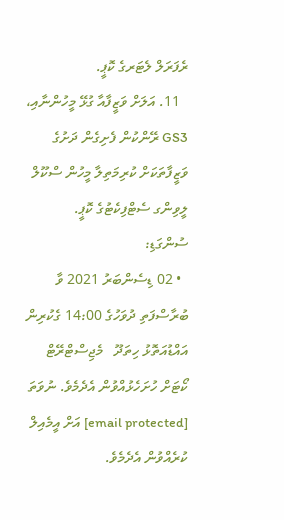ރެފަރަލް ލެޓަރގެ ކޮޕީ.
  11. އަލަށް ވަޒީފާއާ ގުޅޭ މީހުންނާއި، GS3 ރޭންކުން ފެށިގެން ދަށުގެ ވަޒީފާތަކަށް ކުރިމަތިލާ މީހުން ސްކޫލް ލީވިންގ ސެޓްފިކެޓުގެ ކޮޕީ.
ސުންގަޑި:
  • 02 ޑިސެންބަރު 2021 ވާ ބުރާސްފަތި ދުވަހުގެ 14:00 ގެކުރިން އައްޑުއަތޮޅު ހިތަދޫ   މެޖިސްޓްރޭޓް ކޯޓަށް ހުށަހެޅުއްވުން އެދެމެވެ. ނުވަތަ  [email protected] އަށް އީމެއިލް ކުރެއްވުން އެދެމެވެ.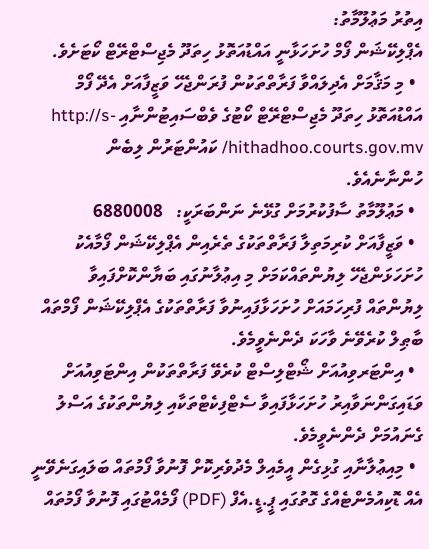އިތުރު މަޢުލޫމާތު:
އެޕްލިކޭޝަން ފޯމް ހުށަހަޅާނީ އައްޑުއަތޮޅު ހިތަދޫ މެޖިސްޓްރޭޓް ކޯޓަށެވެ.
  • މި މަޤާމަށް އެދިލައްވާ ފަރާތްތަކުން ފުރަންޖެހޭ ވަޒީފާއަށް އެދޭ ފޯމް އައްޑުއަތޮޅު ހިތަދޫ މެޖިސްޓްރޭޓް ކޯޓުގެ ވެބްސައިޓުންނާއި http://s-hithadhoo.courts.gov.mv/ ކައުންޓަރުން ލިބެން ހުންނާނެއެވެ.
  • މަޢުލޫމާތު ސާފުކުރުމަށް ގުޅޭނެ ނަންބަރަކީ:   6880008
  • ވަޒީފާއަށް ކުރިމަތިލާ ފަރާތްތަކުގެ ތެރެއިން އެޕްލިކޭޝަން ފޯމާއެކު ހުށަހަޅަންޖެހޭ ލިޔުންތައްކަމަށް މި އިޢުލާނުގައި ބަޔާންކޮށްފައިވާ ލިޔުންތައް ފުރިހަމައަށް ހުށަހަޅާފައިނުވާ ފަރާތްތަކުގެ އެޕްލިކޭޝަން ފޯމްތައް ބާޠިލް ކުރެވޭނެ ވާހަކަ ދެންނެވީމެވެ.
  • އިންޓަރވިއުއަށް ޝޯޓްލިސްޓް ކުރެވޭ ފަރާތްތަކުން އިންޓަވިއުއަށް ވަޑައިގަންނަވާއިރު ހުށަހަޅާފައިވާ ސެޓްފިކެޓްތަކާއި ލިޔުންތަކުގެ އަސްލު ގެނައުމަށް ދެންނެވީމެވެ.
  • މިއިޢުލާނާއި ގުޅިގެން އީމެއިލް މެދުވެރިކޮށް ފޮނުވާ ފޯމުތައް ބަލައިގަނެވޭނީ އެއް ޑޮކިއުމެންޓެއްގެ ގޮތުގައި ޕީ.ޑީ.އެފް (PDF) ފޯމެއްޓުގައި ފޮނުވާ ފޯމުތައް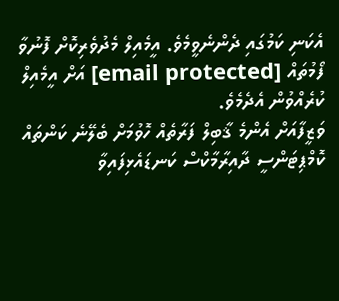އެކަނި ކަމުގައި ދެންނެވީމެވެ. އީމެއިލް މެދުވެރިކޮށް ފޮނުވާ ފޯމުތައް [email protected] އަށް އީމެއިލް ކުރެއްވުން އެދެމެވެ.
ވަޒީފާއަށް އެންމެ ޤާބިލް ފަރާތެއް ހޮވުމަށް ބެލޭނެ ކަންތައް
ކޮމްޕިޓަންސީ ދާއިރާމާކްސް ކަނޑައެޅިފައިވާ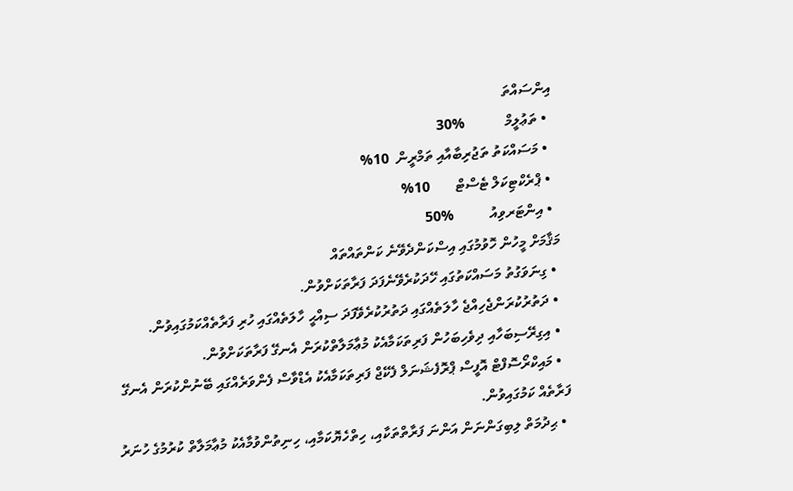އިންސައްތަ
  • ތަޢުލީމް           %30
  • މަސައްކަތު ތަޖުރިބާއާއި ތަމްރީން  10%
  • ޕްރެކްޓިކަލް ޓެސްޓް       10%
  • އިންޓަރވިއު          %50
މަޤާމަށް މީހުން ހޮވުމުގައި އިސްކަންދެވޭނެ ކަންތައްތައް
  • ގިނަވަގުތު މަސައްކަތުގައި ހޭދަކުރެވޭނެފަދަ ފަރާތަކަށްވުން.
  • ދަތުރުކުރަންޖެހިއްޖެ ހާލަތެއްގައި ދަތުރުކުރެވޭފަދަ ސިއްޙީ ހާލަތެއްގައި ހުރި ފަރާތެއްކަމުގައިވުން.
  • އިގިރޭސިބަހާއި ދިވެހިބަހުން ފަރިތަކަމާއެކު މުޢާމަލާތްކުރަން އެނގޭ ފަރާތަކަށްވުން.
  • މައިކްރޯސޮފްޓް އޮފީސް ޕްރޮފެޝަނަލް ފެކޭޖް ފަރިތަކަމާއެކު އެޑްވާސް ފެންވަރެއްގައި ބޭނުންކުރަން އެނގޭ ފަރާތެއް ކަމުގައިވުން.
  • ޙިދުމަތް ލިބިގަންނަން އަންނަ ފަރާތްތަކާއި، ހިތްހެޔޮކަމާއި، ހިނިތުންވުމާއެކު މުޢާމަލާތް ކުރުމުގެ ހުނަރު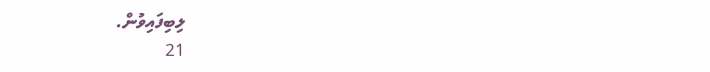ލިބިފައިވުން.
21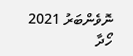ނޮވެންބަރު 2021
ހޯދާ